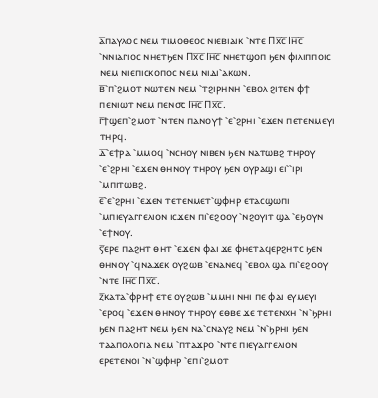ⲁ̅ⲡⲁⲩⲗⲟⲥ ⲛⲉⲙ ⲧⲓⲙⲟⲑⲉⲟⲥ ⲛⲓⲉⲃⲓⲁⲓⲕ ⳿ⲛⲧⲉ Ⲡⲭ̅ⲥ̅ Ⲓⲏ̅ⲥ̅ ⳿ⲛⲛⲓⲁⲅⲓⲟⲥ ⲛⲏⲉⲧϧⲉⲛ Ⲡⲭ̅ⲥ̅ Ⲓⲏ̅ⲥ̅ ⲛⲏⲉⲧϣⲟⲡ ϧⲉⲛ ⲫⲓⲗⲓⲡⲡⲟⲓⲥ ⲛⲉⲙ ⲛⲓⲉⲡⲓⲥⲕⲟⲡⲟⲥ ⲛⲉⲙ ⲛⲓⲇⲓ⳿ⲁⲕⲱⲛ.
ⲃ̅⳿ⲡ⳿ϩⲙⲟⲧ ⲛⲱⲧⲉⲛ ⲛⲉⲙ ⳿ⲧϩⲓⲣⲏⲛⲏ ⳿ⲉⲃⲟⲗ ϩⲓⲧⲉⲛ ⲫϯ ⲡⲉⲛⲓⲱⲧ ⲛⲉⲙ ⲡⲉⲛ⳪ Ⲓⲏ̅ⲥ̅ Ⲡⲭ̅ⲥ̅.
ⲅ̅ϯϣⲉⲡ⳿ϩⲙⲟⲧ ⳿ⲛⲧⲉⲛ ⲡⲁⲛⲟⲩϯ ⳿ⲉ⳿ϩⲣⲏⲓ ⳿ⲉϫⲉⲛ ⲡⲉⲧⲉⲛⲙⲉⲩⲓ ⲧⲏⲣϥ.
ⲇ̅⳿ⲉϯⲣⲁ ⳿ⲙⲙⲟϥ ⳿ⲛⲥⲏⲟⲩ ⲛⲓⲃⲉⲛ ϧⲉⲛ ⲛⲁⲧⲱⲃϩ ⲧⲏⲣⲟⲩ ⳿ⲉ⳿ϩⲣⲏⲓ ⳿ⲉϫⲉⲛ ⲑⲏⲛⲟⲩ ⲧⲏⲣⲟⲩ ϧⲉⲛ ⲟⲩⲣⲁϣⲓ ⲉⲓ⳿⳿ⲓⲣⲓ ⳿ⲙⲡⲓⲧⲱⲃϩ.
ⲉ̅⳿ⲉ⳿ϩⲣⲏⲓ ⳿ⲉϫⲉⲛ ⲧⲉⲧⲉⲛⲙⲉⲧ⳿ϣⲫⲏⲣ ⲉⲧⲁⲥϣⲱⲡⲓ ⳿ⲙⲡⲓⲉⲩⲁⲅⲅⲉⲗⲓⲟⲛ ⲓⲥϫⲉⲛ ⲡⲓ⳿ⲉϩⲟⲟⲩ ⳿ⲛϩⲟⲩⲓⲧ ϣⲁ ⳿ⲉϧⲟⲩⲛ ⳿ⲉϯⲛⲟⲩ.
ⲋ̅ⲉⲣⲉ ⲡⲁϩⲏⲧ ⲑⲏⲧ ⳿ⲉϫⲉⲛ ⲫⲁⲓ ϫⲉ ⲫⲏⲉⲧⲁϥⲉⲣϩⲏⲧⲥ ϧⲉⲛ ⲑⲏⲛⲟⲩ ⳿ϥⲛⲁϫⲉⲕ ⲟⲩϩⲱⲃ ⳿ⲉⲛⲁⲛⲉϥ ⳿ⲉⲃⲟⲗ ϣⲁ ⲡⲓ⳿ⲉϩⲟⲟⲩ ⳿ⲛⲧⲉ Ⲓⲏ̅ⲥ̅ Ⲡⲭ̅ⲥ̅.
ⲍ̅ⲕⲁⲧⲁ⳿ⲫⲣⲏϯ ⲉⲧⲉ ⲟⲩϩⲱⲃ ⳿ⲙⲙⲏⲓ ⲛⲏⲓ ⲡⲉ ⲫⲁⲓ ⲉⲩⲙⲉⲩⲓ ⳿ⲉⲣⲟϥ ⳿ⲉϫⲉⲛ ⲑⲏⲛⲟⲩ ⲧⲏⲣⲟⲩ ⲉⲑⲃⲉ ϫⲉ ⲧⲉⲧⲉⲛⲭⲏ ⳿ⲛ⳿ϧⲣⲏⲓ ϧⲉⲛ ⲡⲁϩⲏⲧ ⲛⲉⲙ ϧⲉⲛ ⲛⲁ⳿ⲥⲛⲁⲩϩ ⲛⲉⲙ ⳿ⲛ⳿ϧⲣⲏⲓ ϧⲉⲛ ⲧⲁⲁⲡⲟⲗⲟⲅⲓⲁ ⲛⲉⲙ ⳿ⲡⲧⲁϫⲣⲟ ⳿ⲛⲧⲉ ⲡⲓⲉⲩⲁⲅⲅⲉⲗⲓⲟⲛ ⲉⲣⲉⲧⲉⲛⲟⲓ ⳿ⲛ⳿ϣⲫⲏⲣ ⳿ⲉⲡⲓ⳿ϩⲙⲟⲧ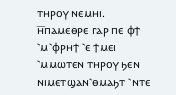ⲧⲏⲣⲟⲩ ⲛⲉⲙⲏⲓ.
ⲏ̅ⲡⲁⲙⲉⲑⲣⲉ ⲅⲁⲣ ⲡⲉ ⲫϯ ⳿ⲙ⳿ⲫⲣⲏϯ ⳿ⲉ ϯⲙⲉⲓ ⳿ⲙⲙⲱⲧⲉⲛ ⲧⲏⲣⲟⲩ ϧⲉⲛ ⲛⲓⲙⲉⲧϣⲁⲛ⳿ⲑⲙⲁϧⲧ ⳿ⲛⲧⲉ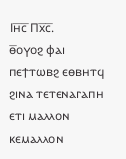Ⲓⲏ̅ⲥ̅ Ⲡⲭ̅ⲥ̅.
ⲑ̅ⲟⲩⲟϩ ⲫⲁⲓ ⲡⲉϯⲧⲱⲃϩ ⲉⲑⲃⲏⲧϥ ϩⲓⲛⲁ ⲧⲉⲧⲉⲛⲁⲅⲁⲡⲏ ⲉⲧⲓ ⲙⲁⲗⲗⲟⲛ ⲕⲉⲙⲁⲗⲗⲟⲛ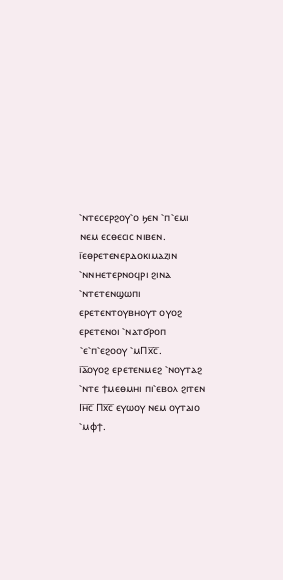⳿ⲛⲧⲉⲥⲉⲣϩⲟⲩ⳿ⲟ ϧⲉⲛ ⳿ⲡ⳿ⲉⲙⲓ ⲛⲉⲙ ⲉⲥⲑⲉⲥⲓⲥ ⲛⲓⲃⲉⲛ.
ⲓ̅ⲉⲑⲣⲉⲧⲉⲛⲉⲣⲇⲟⲕⲓⲙⲁⲍⲓⲛ ⳿ⲛⲛⲏⲉⲧⲉⲣⲛⲟϥⲣⲓ ϩⲓⲛⲁ ⳿ⲛⲧⲉⲧⲉⲛϣⲱⲡⲓ ⲉⲣⲉⲧⲉⲛⲧⲟⲩⲃⲏⲟⲩⲧ ⲟⲩⲟϩ ⲉⲣⲉⲧⲉⲛⲟⲓ ⳿ⲛⲁⲧϭⲣⲟⲡ ⳿ⲉ⳿ⲡ⳿ⲉϩⲟⲟⲩ ⳿ⲙⲠⲭ̅ⲥ̅.
ⲓ̅ⲁ̅ⲟⲩⲟϩ ⲉⲣⲉⲧⲉⲛⲙⲉϩ ⳿ⲛⲟⲩⲧⲁϩ ⳿ⲛⲧⲉ ϯⲙⲉⲑⲙⲏⲓ ⲡⲓ⳿ⲉⲃⲟⲗ ϩⲓⲧⲉⲛ Ⲓⲏ̅ⲥ̅ Ⲡⲭ̅ⲥ̅ ⲉⲩⲱⲟⲩ ⲛⲉⲙ ⲟⲩⲧⲁⲓⲟ ⳿ⲙⲫϯ.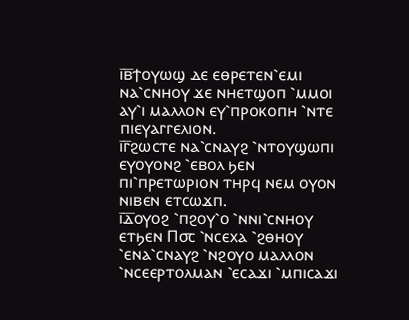ⲓ̅ⲃ̅ϯⲟⲩⲱϣ ⲇⲉ ⲉⲑⲣⲉⲧⲉⲛ⳿ⲉⲙⲓ ⲛⲁ⳿ⲥⲛⲏⲟⲩ ϫⲉ ⲛⲏⲉⲧϣⲟⲡ ⳿ⲙⲙⲟⲓ ⲁⲩ⳿ⲓ ⲙⲁⲗⲗⲟⲛ ⲉⲩ⳿ⲡⲣⲟⲕⲟⲡⲏ ⳿ⲛⲧⲉ ⲡⲓⲉⲩⲁⲅⲅⲉⲗⲓⲟⲛ.
ⲓ̅ⲅ̅ϩⲱⲥⲧⲉ ⲛⲁ⳿ⲥⲛⲁⲩϩ ⳿ⲛⲧⲟⲩϣⲱⲡⲓ ⲉⲩⲟⲩⲟⲛϩ ⳿ⲉⲃⲟⲗ ϧⲉⲛ ⲡⲓ⳿ⲡⲣⲉⲧⲱⲣⲓⲟⲛ ⲧⲏⲣϥ ⲛⲉⲙ ⲟⲩⲟⲛ ⲛⲓⲃⲉⲛ ⲉⲧⲥⲱϫⲡ.
ⲓ̅ⲇ̅ⲟⲩⲟϩ ⳿ⲡϩⲟⲩ⳿ⲟ ⳿ⲛⲛⲓ⳿ⲥⲛⲏⲟⲩ ⲉⲧϧⲉⲛ Ⲡ⳪ ⳿ⲛⲥⲉⲭⲁ ⳿ϩⲑⲏⲟⲩ ⳿ⲉⲛⲁ⳿ⲥⲛⲁⲩϩ ⳿ⲛϩⲟⲩⲟ ⲙⲁⲗⲗⲟⲛ ⳿ⲛⲥⲉⲉⲣⲧⲟⲗⲙⲁⲛ ⳿ⲉⲥⲁϫⲓ ⳿ⲙⲡⲓⲥⲁϫⲓ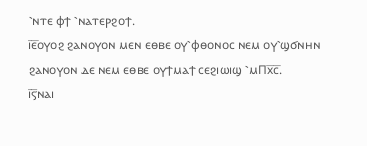⳿ⲛⲧⲉ ⲫϯ ⳿ⲛⲁⲧⲉⲣϩⲟϯ.
ⲓ̅ⲉ̅ⲟⲩⲟϩ ϩⲁⲛⲟⲩⲟⲛ ⲙⲉⲛ ⲉⲑⲃⲉ ⲟⲩ⳿ⲫⲑⲟⲛⲟⲥ ⲛⲉⲙ ⲟⲩ⳿ϣϭⲛⲏⲛ ϩⲁⲛⲟⲩⲟⲛ ⲇⲉ ⲛⲉⲙ ⲉⲑⲃⲉ ⲟⲩϯⲙⲁϯ ⲥⲉϩⲓⲱⲓϣ ⳿ⲙⲠⲭ̅ⲥ̅.
ⲓ̅ⲋ̅ⲛⲁⲓ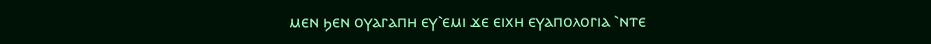ⲙⲉⲛ ϧⲉⲛ ⲟⲩⲁⲅⲁⲡⲏ ⲉⲩ⳿ⲉⲙⲓ ϫⲉ ⲉⲓⲭⲏ ⲉⲩⲁⲡⲟⲗⲟⲅⲓⲁ ⳿ⲛⲧⲉ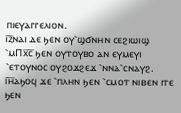ⲡⲓⲉⲩⲁⲅⲅⲉⲗⲓⲟⲛ.
ⲓ̅ⲍ̅ⲛⲁⲓ ⲇⲉ ϧⲉⲛ ⲟⲩ⳿ϣϭⲛⲏⲛ ⲥⲉϩⲓⲱⲓϣ ⳿ⲙⲠⲭ̅ⲥ̅ ϧⲉⲛ ⲟⲩⲧⲟⲩⲃⲟ ⲁⲛ ⲉⲩⲙⲉⲩⲓ ⳿ⲉⲧⲟⲩⲛⲟⲥ ⲟⲩϩⲟϫϩⲉϫ ⳿ⲛⲛⲁ⳿ⲥⲛⲁⲩϩ.
ⲓ̅ⲏ̅ⲁϧⲟϥ ϫⲉ ⳿ⲡⲗⲏⲛ ϧⲉⲛ ⳿ⲥⲙⲟⲧ ⲛⲓⲃⲉⲛ ⲓⲧⲉ ϧⲉⲛ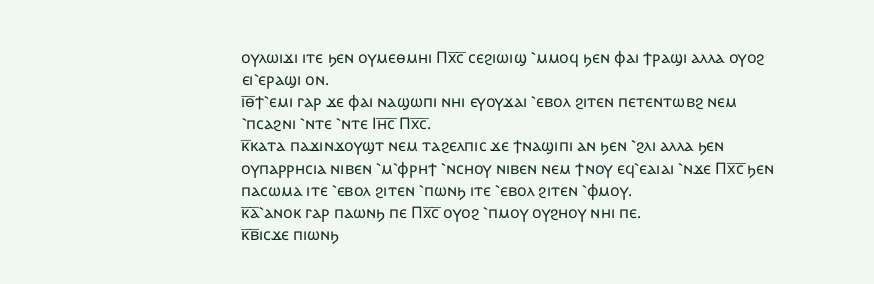ⲟⲩⲗⲱⲓϫⲓ ⲓⲧⲉ ϧⲉⲛ ⲟⲩⲙⲉⲑⲙⲏⲓ Ⲡⲭ̅ⲥ̅ ⲥⲉϩⲓⲱⲓϣ ⳿ⲙⲙⲟϥ ϧⲉⲛ ⲫⲁⲓ ϯⲣⲁϣⲓ ⲁⲗⲗⲁ ⲟⲩⲟϩ ⲉⲓ⳿ⲉⲣⲁϣⲓ ⲟⲛ.
ⲓ̅ⲑ̅ϯ⳿ⲉⲙⲓ ⲅⲁⲣ ϫⲉ ⲫⲁⲓ ⲛⲁϣⲱⲡⲓ ⲛⲏⲓ ⲉⲩⲟⲩϫⲁⲓ ⳿ⲉⲃⲟⲗ ϩⲓⲧⲉⲛ ⲡⲉⲧⲉⲛⲧⲱⲃϩ ⲛⲉⲙ ⳿ⲡⲥⲁϩⲛⲓ ⳿ⲛⲧⲉ ⳿ⲛⲧⲉ Ⲓⲏ̅ⲥ̅ Ⲡⲭ̅ⲥ̅.
ⲕ̅ⲕⲁⲧⲁ ⲡⲁϫⲓⲛϫⲟⲩϣⲧ ⲛⲉⲙ ⲧⲁϩⲉⲗⲡⲓⲥ ϫⲉ ϯⲛⲁϣⲓⲡⲓ ⲁⲛ ϧⲉⲛ ⳿ϩⲗⲓ ⲁⲗⲗⲁ ϧⲉⲛ ⲟⲩⲡⲁⲣⲣⲏⲥⲓⲁ ⲛⲓⲃⲉⲛ ⳿ⲙ⳿ⲫⲣⲏϯ ⳿ⲛⲥⲏⲟⲩ ⲛⲓⲃⲉⲛ ⲛⲉⲙ ϯⲛⲟⲩ ⲉϥ⳿ⲉⲁⲓⲁⲓ ⳿ⲛϫⲉ Ⲡⲭ̅ⲥ̅ ϧⲉⲛ ⲡⲁⲥⲱⲙⲁ ⲓⲧⲉ ⳿ⲉⲃⲟⲗ ϩⲓⲧⲉⲛ ⳿ⲡⲱⲛϧ ⲓⲧⲉ ⳿ⲉⲃⲟⲗ ϩⲓⲧⲉⲛ ⳿ⲫⲙⲟⲩ.
ⲕ̅ⲁ̅⳿ⲁⲛⲟⲕ ⲅⲁⲣ ⲡⲁⲱⲛϧ ⲡⲉ Ⲡⲭ̅ⲥ̅ ⲟⲩⲟϩ ⳿ⲡⲙⲟⲩ ⲟⲩϩⲏⲟⲩ ⲛⲏⲓ ⲡⲉ.
ⲕ̅ⲃ̅ⲓⲥϫⲉ ⲡⲓⲱⲛϧ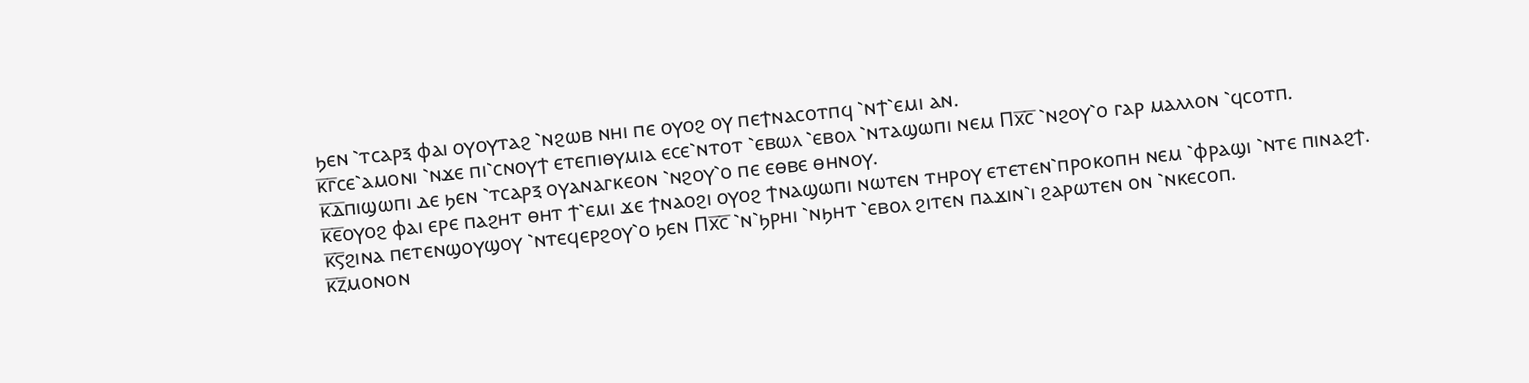ϧⲉⲛ ⳿ⲧⲥⲁⲣⲝ ⲫⲁⲓ ⲟⲩⲟⲩⲧⲁϩ ⳿ⲛϩⲱⲃ ⲛⲏⲓ ⲡⲉ ⲟⲩⲟϩ ⲟⲩ ⲡⲉϯⲛⲁⲥⲟⲧⲡϥ ⳿ⲛϯ⳿ⲉⲙⲓ ⲁⲛ.
ⲕ̅ⲅ̅ⲥⲉ⳿ⲁⲙⲟⲛⲓ ⳿ⲛϫⲉ ⲡⲓ⳿ⲥⲛⲟⲩϯ ⲉⲧⲉⲡⲓⲑⲩⲙⲓⲁ ⲉⲥⲉ⳿ⲛⲧⲟⲧ ⳿ⲉⲃⲱⲗ ⳿ⲉⲃⲟⲗ ⳿ⲛⲧⲁϣⲱⲡⲓ ⲛⲉⲙ Ⲡⲭ̅ⲥ̅ ⳿ⲛϩⲟⲩ⳿ⲟ ⲅⲁⲣ ⲙⲁⲗⲗⲟⲛ ⳿ϥⲥⲟⲧⲡ.
ⲕ̅ⲇ̅ⲡⲓϣⲱⲡⲓ ⲇⲉ ϧⲉⲛ ⳿ⲧⲥⲁⲣⲝ ⲟⲩⲁⲛⲁⲅⲕⲉⲟⲛ ⳿ⲛϩⲟⲩ⳿ⲟ ⲡⲉ ⲉⲑⲃⲉ ⲑⲏⲛⲟⲩ.
ⲕ̅ⲉ̅ⲟⲩⲟϩ ⲫⲁⲓ ⲉⲣⲉ ⲡⲁϩⲏⲧ ⲑⲏⲧ ϯ⳿ⲉⲙⲓ ϫⲉ ϯⲛⲁⲟϩⲓ ⲟⲩⲟϩ ϯⲛⲁϣⲱⲡⲓ ⲛⲱⲧⲉⲛ ⲧⲏⲣⲟⲩ ⲉⲧⲉⲧⲉⲛ⳿ⲡⲣⲟⲕⲟⲡⲏ ⲛⲉⲙ ⳿ⲫⲣⲁϣⲓ ⳿ⲛⲧⲉ ⲡⲓⲛⲁϩϯ.
ⲕ̅ⲋ̅ϩⲓⲛⲁ ⲡⲉⲧⲉⲛϣⲟⲩϣⲟⲩ ⳿ⲛⲧⲉϥⲉⲣϩⲟⲩ⳿ⲟ ϧⲉⲛ Ⲡⲭ̅ⲥ̅ ⳿ⲛ⳿ϧⲣⲏⲓ ⳿ⲛϧⲏⲧ ⳿ⲉⲃⲟⲗ ϩⲓⲧⲉⲛ ⲡⲁϫⲓⲛ⳿ⲓ ϩⲁⲣⲱⲧⲉⲛ ⲟⲛ ⳿ⲛⲕⲉⲥⲟⲡ.
ⲕ̅ⲍ̅ⲙⲟⲛⲟⲛ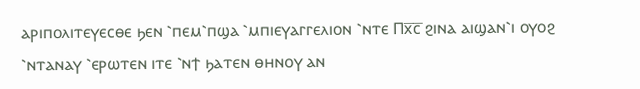ⲁⲣⲓⲡⲟⲗⲓⲧⲉⲩⲉⲥⲑⲉ ϧⲉⲛ ⳿ⲡⲉⲙ⳿ⲡϣⲁ ⳿ⲙⲡⲓⲉⲩⲁⲅⲅⲉⲗⲓⲟⲛ ⳿ⲛⲧⲉ Ⲡⲭ̅ⲥ̅ ϩⲓⲛⲁ ⲁⲓϣⲁⲛ⳿ⲓ ⲟⲩⲟϩ ⳿ⲛⲧⲁⲛⲁⲩ ⳿ⲉⲣⲱⲧⲉⲛ ⲓⲧⲉ ⳿ⲛϯ ϧⲁⲧⲉⲛ ⲑⲏⲛⲟⲩ ⲁⲛ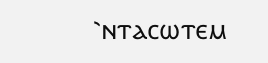⳿ⲛⲧⲁⲥⲱⲧⲉⲙ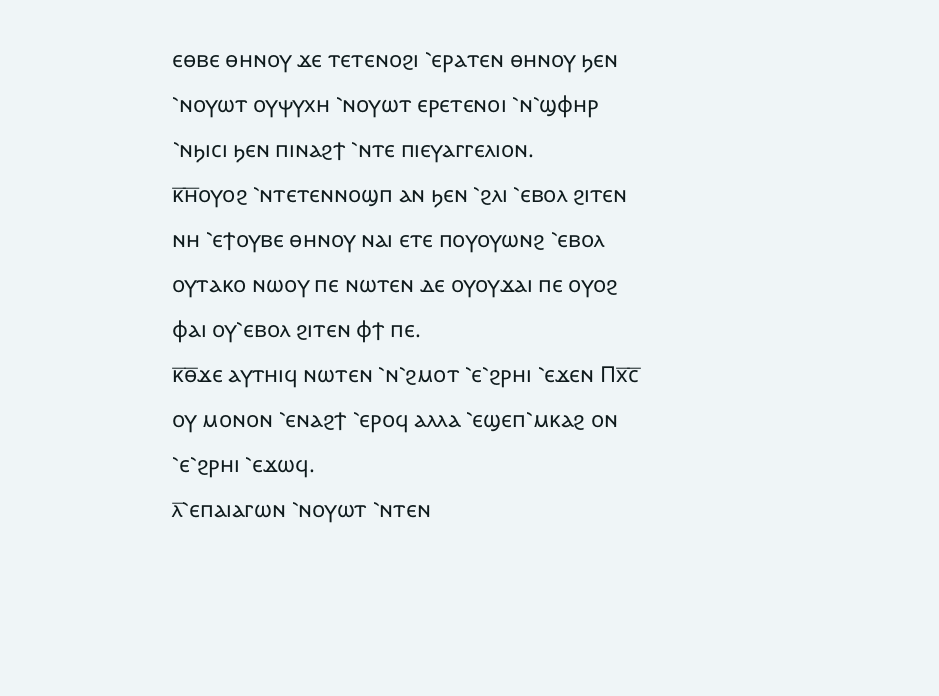ⲉⲑⲃⲉ ⲑⲏⲛⲟⲩ ϫⲉ ⲧⲉⲧⲉⲛⲟϩⲓ ⳿ⲉⲣⲁⲧⲉⲛ ⲑⲏⲛⲟⲩ ϧⲉⲛ ⳿ⲛⲟⲩⲱⲧ ⲟⲩⲯⲩⲭⲏ ⳿ⲛⲟⲩⲱⲧ ⲉⲣⲉⲧⲉⲛⲟⲓ ⳿ⲛ⳿ϣⲫⲏⲣ ⳿ⲛϧⲓⲥⲓ ϧⲉⲛ ⲡⲓⲛⲁϩϯ ⳿ⲛⲧⲉ ⲡⲓⲉⲩⲁⲅⲅⲉⲗⲓⲟⲛ.
ⲕ̅ⲏ̅ⲟⲩⲟϩ ⳿ⲛⲧⲉⲧⲉⲛⲛⲟϣⲡ ⲁⲛ ϧⲉⲛ ⳿ϩⲗⲓ ⳿ⲉⲃⲟⲗ ϩⲓⲧⲉⲛ ⲛⲏ ⳿ⲉϯⲟⲩⲃⲉ ⲑⲏⲛⲟⲩ ⲛⲁⲓ ⲉⲧⲉ ⲡⲟⲩⲟⲩⲱⲛϩ ⳿ⲉⲃⲟⲗ ⲟⲩⲧⲁⲕⲟ ⲛⲱⲟⲩ ⲡⲉ ⲛⲱⲧⲉⲛ ⲇⲉ ⲟⲩⲟⲩϫⲁⲓ ⲡⲉ ⲟⲩⲟϩ ⲫⲁⲓ ⲟⲩ⳿ⲉⲃⲟⲗ ϩⲓⲧⲉⲛ ⲫϯ ⲡⲉ.
ⲕ̅ⲑ̅ϫⲉ ⲁⲩⲧⲏⲓϥ ⲛⲱⲧⲉⲛ ⳿ⲛ⳿ϩⲙⲟⲧ ⳿ⲉ⳿ϩⲣⲏⲓ ⳿ⲉϫⲉⲛ Ⲡⲭ̅ⲥ̅ ⲟⲩ ⲙⲟⲛⲟⲛ ⳿ⲉⲛⲁϩϯ ⳿ⲉⲣⲟϥ ⲁⲗⲗⲁ ⳿ⲉϣⲉⲡ⳿ⲙⲕⲁϩ ⲟⲛ ⳿ⲉ⳿ϩⲣⲏⲓ ⳿ⲉϫⲱϥ.
ⲗ̅⳿ⲉⲡⲁⲓⲁⲅⲱⲛ ⳿ⲛⲟⲩⲱⲧ ⳿ⲛⲧⲉⲛ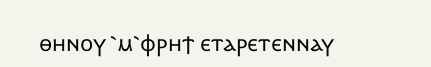ⲑⲏⲛⲟⲩ ⳿ⲙ⳿ⲫⲣⲏϯ ⲉⲧⲁⲣⲉⲧⲉⲛⲛⲁⲩ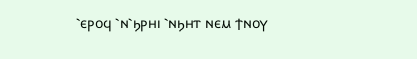⳿ⲉⲣⲟϥ ⳿ⲛ⳿ϧⲣⲏⲓ ⳿ⲛϧⲏⲧ ⲛⲉⲙ ϯⲛⲟⲩ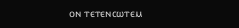ⲟⲛ ⲧⲉⲧⲉⲛⲥⲱⲧⲉⲙ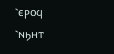⳿ⲉⲣⲟϥ ⳿ⲛϧⲏⲧ